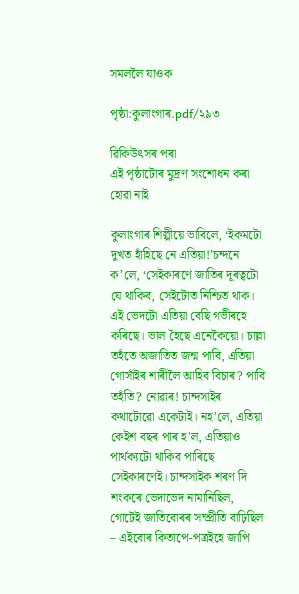সমললৈ যাওক

পৃষ্ঠা:কুলাংগাৰ.pdf/২৯৩

ৱিকিউৎসৰ পৰা
এই পৃষ্ঠাটোৰ মুদ্ৰণ সংশোধন কৰা হোৱা নাই

কুলাংগাৰ শিল্পীয়ে ভাবিলে, ‘ইকমটো দুখত হাঁহিছে নে এতিয়া!’চন্দনে ক’লে, ‘সেইকাৰণে জাতিৰ দূৰত্বটো যে থাকিব, সেইটোত নিশ্চিত থাক। এই ভেদটো এতিয়া বেছি গভীৰহে কৰিছে। ভাল হৈছে এনেকৈয়ো। চাল্লা তহঁতে অজাতিত জন্ম পাবি, এতিয়া গোসাঁইৰ শাৰীলৈ আহিব বিচাৰ? পাবি তহঁতি? নোৱাৰ! চান্দসাইৰ কথাটোৱো একেটাই। নহ'লে, এতিয়া কেইশ বছৰ পাৰ হ'ল, এতিয়াও পাৰ্থক্যটো থাকিব পাৰিছে সেইকাৰণেই। চান্দসাইক শৰণ দি শংকৰে ভেদাভেদ নামানিছিল, গোটেই জাতিবোৰৰ সম্প্ৰীতি বাঢ়িছিল – এইবোৰ কিতাপে-পত্ৰইহে জাপি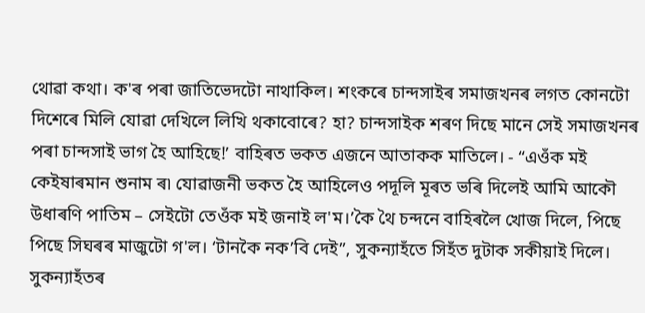থোৱা কথা। ক'ৰ পৰা জাতিভেদটো নাথাকিল। শংকৰে চান্দসাইৰ সমাজখনৰ লগত কোনটো দিশেৰে মিলি যোৱা দেখিলে লিখি থকাবোৰে? হা? চান্দসাইক শৰণ দিছে মানে সেই সমাজখনৰ পৰা চান্দসাই ভাগ হৈ আহিছে!’ বাহিৰত ভকত এজনে আতাকক মাতিলে। - “এওঁক ম‍ই কেইষাৰমান শুনাম ৰ৷ যোৱাজনী ভকত হৈ আহিলেও পদূলি মূৰত ভৰি দিলেই আমি আকৌ উধাৰণি পাতিম – সেইটো তেওঁক মই জনাই ল'ম।’কৈ থৈ চন্দনে বাহিৰলৈ খোজ দিলে, পিছে পিছে সিঘৰৰ মাজুটো গ'ল। ‘টানকৈ নক’বি দেই”, সুকন্যাহঁতে সিহঁত দুটাক সকীয়াই দিলে। সুকন্যাহঁতৰ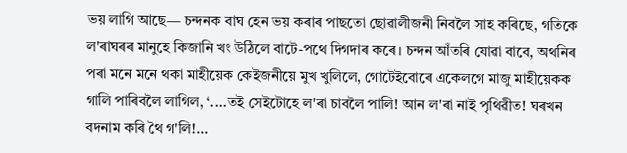ভয় লাগি আছে— চন্দনক বাঘ হেন ভয় কৰাৰ পাছতো ছোৱালীজনী নিবলৈ সাহ কৰিছে, গতিকে ল'ৰাঘৰৰ মানুহে কিজানি খং উঠিলে বাটে-পথে দিগদাৰ কৰে। চন্দন আঁতৰি যোৱা বাবে, অথনিৰ পৰা মনে মনে থকা মাহীয়েক কেইজনীয়ে মুখ খুলিলে, গোটেইবোৰে একেলগে মাজু মাহীয়েকক গালি পাৰিবলৈ লাগিল, ‘....তই সেইটোহে ল'ৰা চাবলৈ পালি! আন ল'ৰা নাই পৃথিৱীত! ঘৰখন বদনাম কৰি থৈ গ'লি!...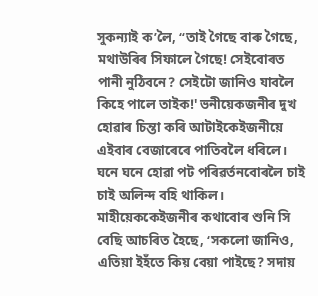সুকন্যাই ক’লৈ, “তাই গৈছে বাৰু গৈছে, মথাউৰিৰ সিফালে গৈছে! সেইবোৰত পানী নুঠিবনে? সেইটো জানিও যাবলৈ কিহে পালে তাইক!' ভনীয়েকজনীৰ দুখ হোৱাৰ চিন্তা কৰি আটাইকেইজনীয়ে এইবাৰ বেজাৰেৰে পাতিবলৈ ধৰিলে। ঘনে ঘনে হোৱা পট পৰিৱৰ্তনবোৰলৈ চাই চাই অলিন্দ বহি থাকিল। মাহীয়েককেইজনীৰ কথাবোৰ শুনি সি বেছি আচৰিত হৈছে, ‘সকলো জানিও, এতিয়া ইহঁতে কিয় বেয়া পাইছে? সদায়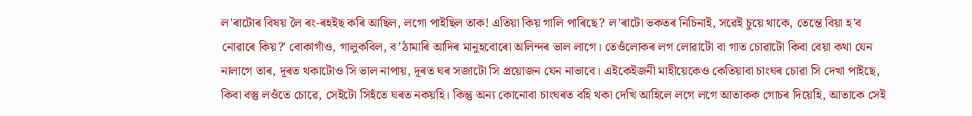ল'ৰাটোৰ বিষয় লৈ ৰং-ৰহইছ কৰি আছিল, লগো পাইছিল তাক! এতিয়া কিয় গালি পাৰিছে? ল'ৰাটো ভকতৰ নিচিনাই, সৱেই চুয়ে থাকে, তেন্তে বিয়া হ'ব নোৱাৰে কিয়?' বোকাগাঁও, গালুকবিল, ব’ঠামাৰি আদিৰ মানুহবোৰো অলিন্দৰ ভাল লাগে। তেওঁলোকৰ লগ লোৱাটো বা গাত চোৱাটো কিবা বেয়া কথা যেন নালাগে তাৰ, দূৰত থকাটোও সি ভাল নাপায়, দূৰত ঘৰ সজাটো সি প্ৰয়োজন যেন নাভাবে। এইকেইজনী মাহীয়েকেও কেতিয়াবা চাংঘৰ চোৱা সি দেখা পাইছে, কিবা বস্তু লওঁতে চোৱে, সেইটো সিহঁতে ঘৰত নকয়হি। কিন্তু অন্য কোনোবা চাংঘৰত বহি থকা দেখি আহিলে লগে লগে আতাকক গোচৰ দিয়েহি, আতাকে সেই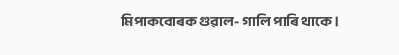মিপাকবোৰক গুৱাল- গালি পাৰি থাকে।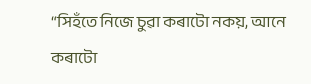“সিহঁতে নিজে চুৱা কৰাটো নকয়, আনে কৰাটো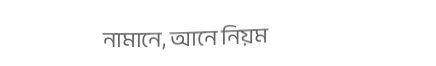নামানে, আনে নিয়ম